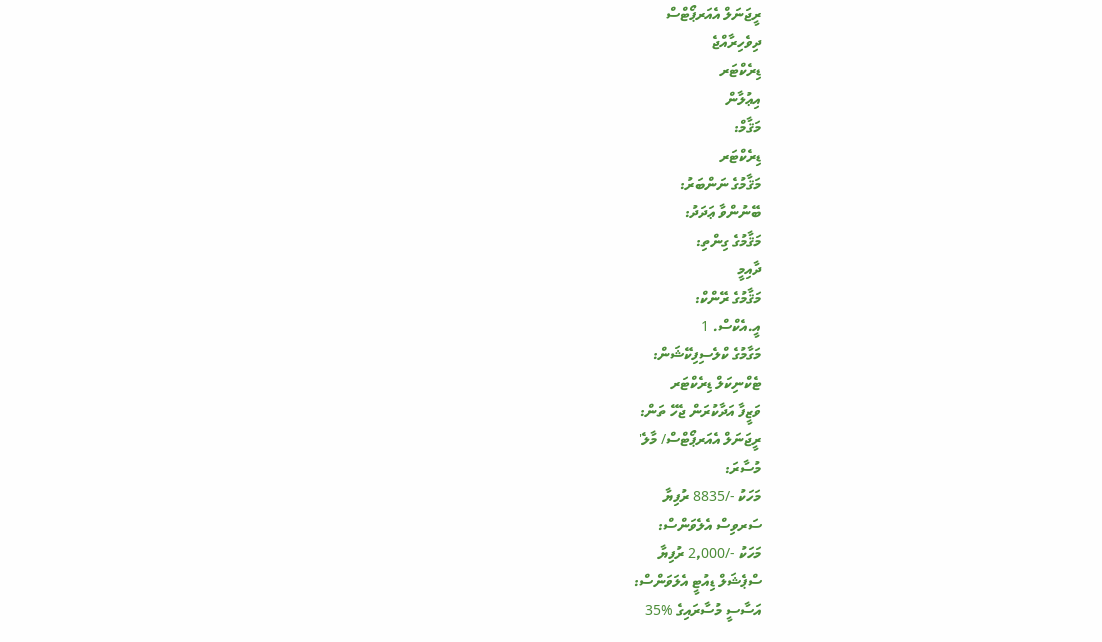ރީޖަނަލް އެއަރޕޯޓްސް
ދިވެހިރާއްޖެ
ޑިރެކްޓަރ
އިޢުލާން
މަޤާމް:
ޑިރެކްޓަރ
މަޤާމުގެ ނަންބަރު:
ބޭނުންވާ ޢަދަދު:
މަޤާމުގެ ގިންތި:
ދާއިމީ
މަޤާމުގެ ރޭންކް:
އީ.އެކްސް. 1
މަގާމުގެ ކްލެސިފިކޭޝަން:
ޓެކްނިކަލް ޑިރެކްޓަރ
ވަޒީފާ އަދާކުރަން ޖެހޭ ތަން:
ރީޖަނަލް އެއަރޕޯޓްސް/ މާލެ'
މުސާރަ:
މަހަކު -/8835 ރުފިޔާ
ސަރވިސް އެލެވަންސް:
މަހަކު -/2,000 ރުފިޔާ
ސްޕެޝަލް ޑިއުޓީ އެލަވަންސް:
އަސާސީ މުސާރައިގެ %35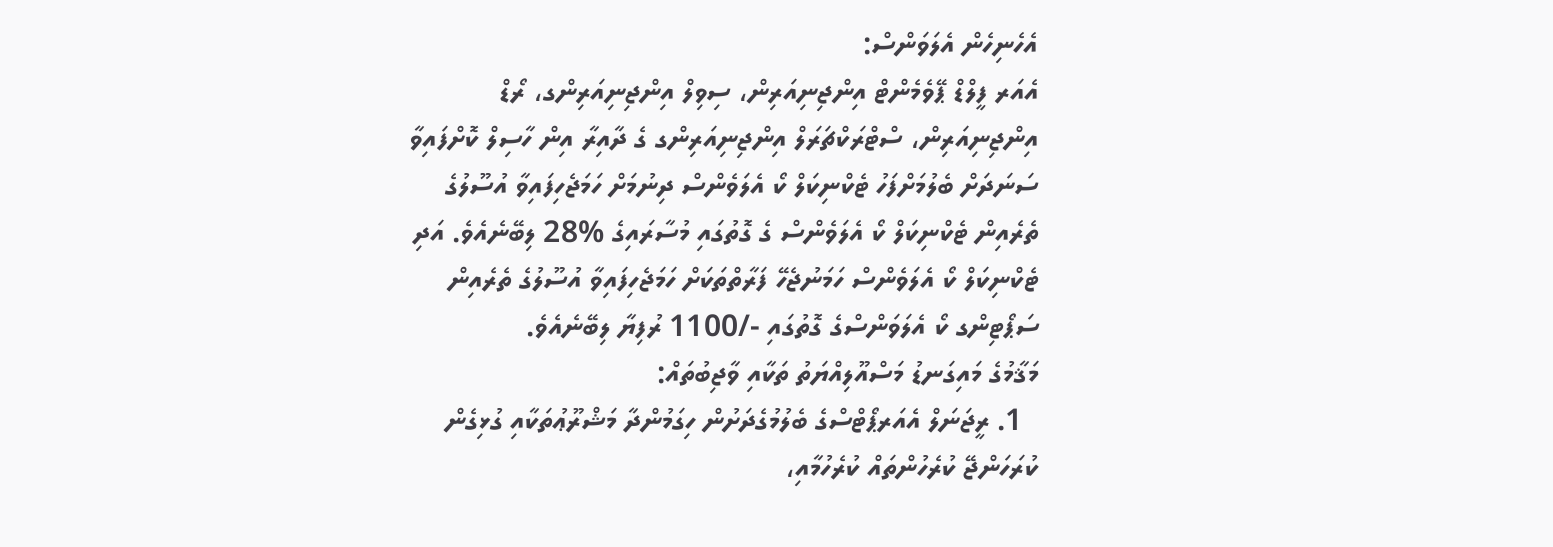އެހެނިހެން އެލަވަންސް:
އެއަރ ފީލްޑް ޕޭވެމެންޓް އިންޖިނިއަރިން، ސިވިލް އިންޖިނިއަރިންގ، ރޯޑް އިންޖިނިއަރިން، ސްޓްރަކްޗަރަލް އިންޖިނިއަރިންގ ގެ ދާއިރާ އިން ހާސިލް ކޮށްފައިވާ ސަނަދަށް ބެލުމަށްފަހު ޓެކްނިކަލް ކޯ އެލަވެންސް ދިނުމަށް ހަމަޖެހިފައިވާ އުސޫލުގެ ތެރެއިން ޓެކްނިކަލް ކޯ އެލަވެންސް ގެ ގޮތުގައި މުސާރައިގެ %28 ލިބޭނެއެވެ. އަދި ޓެކްނިކަލް ކޯ އެލަވެންސް ހަމަނުޖެހޭ ފަރާތްތަކަށް ހަމަޖެހިފައިވާ އުސޫލުގެ ތެރެއިން ސަޕޯޓިންގ ކޯ އެލަވަންސްގެ ގޮތުގައި -/1100 ރުފިޔާ ލިބޭނެއެވެ.
މަޤާމުގެ މައިގަނޑު މަސްއޫލިއްޔަތު ތަކާއި ވާޖިބުތައް:
  1. ރީޖަނަލް އެއަރޕޯޓްސްގެ ބެލުމުގެދަށުން ހިގަމުންދާ މަޝްރޫޢުތަކާއި ގުޅިގެން ކުރަހަންޖޭ ކުރެހުންތައް ކުރެހުމާއި،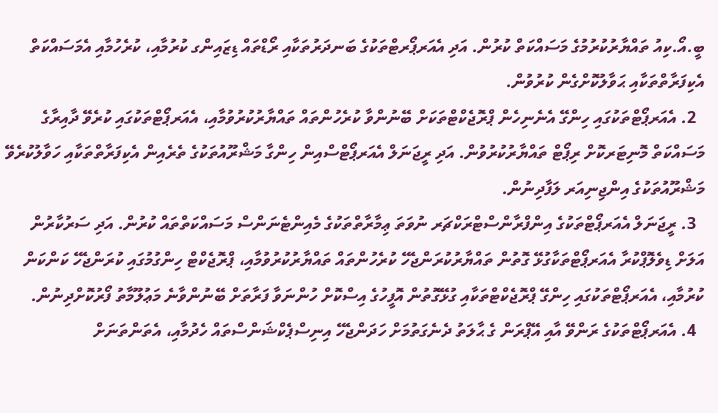ބީ.އޯ.ކިއު ތައްޔާރުކުރުމުގެ މަސައްކަތް ކުރުން. އަދި އެއަރޕޯރޓްތަކުގެ ބަނދަރުތަކާއި ރޯޑްތައް ޑިޒައިންގ ކުރުމާއި، ކުރެހުމާއި އެމަސައްކަތް އެކިފަރާތްތަކާއި ޙަވާލުކޮށްގެން ކުރުވުން.
  2. އެއަރޕޯޓްތަކުގައި ހިންގޭ އެނެނިހެން ޕްރޮޖެކްޓްތަކަށް ބޭނުންވާ ކުރެހުންތައް ތައްޔާރުކުރުވުމާއި، އެއަރޕޯޓްތަކުގައި ކުރެވޭ ދާއިރާގެ މަސައްކަތް މޮނިޓަރކޮށް ރިޕޯޓް ތައްޔާރުކުރުވުން. އަދި ރީޖަނަލް އެއަރޕޯޓްސްއިން ހިންގާ މަޝްރޫއުތަކުގެ ތެރެއިން އެކިފަރާތްތަކާއި ހަވާލުކުރެވޭ މަޝްރޫއުތަކުގެ އިންޖިނިއަރ ލަފާދިނުން.
  3. ރީޖަނަލް އެއަރޕޯޓްތަކުގެ އިންފްރާންސްޓްރަކްޗަރ ނުވަތަ ޢިމާރާތްތަކުގެ މެއިންޓެނަންސް މަސައްކަތްތައް ކުރުން. އަދި ސަރުކާރުން އަލަށް ޑިވެލޮޕްކުރާ އެއަރޕޯޓްތަކާގުޅޭ ގޮތުން ތައްޔާރުކުރަންޖެހޭ ކުރެހުންތައް ތައްޔާރުކުރުވުމާއި، ޕްރޮޖެކްޓް ހިންގުމުގައި ކުރަންޖެހޭ ކަންކަން ކުރުމާއި، އެއަރޕޯޓްތަކުގައި ހިންގޭ ޕްރޮޖެކްޓްތަކާއި ގުޅޭގޮތުން އޮފީހުގެ އިސްކޮށް ހުންނަވާ ފަރާތަށް ބޭނުންވާނެ މަޢުލޫމާތު ފޯރުކޮށްދިނުން.
  4. އެއަރޕޯޓްތަކުގެ ރަންވޭ އާއި އޭޕްރަން ގެ ޙާލަތު ދެނެގަތުމަށް ހަދަންޖެހޭ އިނިސްޕެކްޝަންސްތައް ހެދުމާއި، އެތަންތަނަށް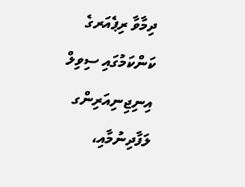ދިމާވާ ރިޕެއަރގެ ކަންކަމުގައި ސިވިލް އިނިޖިނިއަރިންގ ލަފާދިނުމާއި،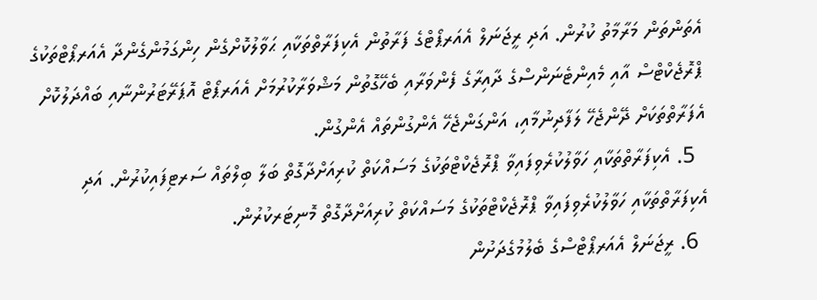އެތަންތަން މަރާމާތު ކުރުން. އަދި ރީޖަނަލް އެއަރޕޯޓްގެ ފަރާތުން އެކިފަރާތްތަކާއި ޙަވާލުކޮށްގެން ހިންގަމުންގެންދާ އެއަރޕޯޓްތަކުގެ ޕްރޮޖެކްޓްސް އާއި މެއިންޓެނަންސްގެ ދާއިރާގެ ފެންވަރާއި ބެހޭގޮތުން މަޝްވަރާކުރުމަށް އެއަރޕޯޓް އޮޕަރޭޓަރުންނާއި ބައްދަލުކޮށް އެފަރާތްތަކަށް ދޭންޖެހޭ ލަފާދިނުމާއި، އަންގަންޖެހޭ އެންގުންތައް އެންގުން.
  5. އެކިފަރާތްތަކާއި ހަވާލުކުރެވިފައިވާ ޕްރޮޖެކްޓްތަކުގެ މަސައްކަތް ކުރިއަށްދާގޮތް ބަލާ ބިލްތައް ސަރޓިފައިކުރުން. އަދި އެކިފަރާތްތަކާއި ހަވާލުކުރެވިފައިވާ ޕްރޮޖެކްޓްތަކުގެ މަސައްކަތް ކުރިއަށްދާގޮތް މޮނިޓަރކުރުން.
  6. ރީޖަނަލް އެއަރޕޯޓްސްގެ ބެލުމުގެދަށުން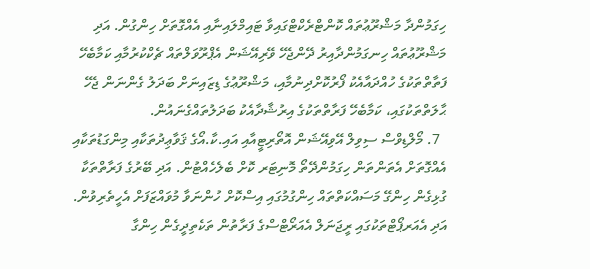ހިގަމުންދާ މަޝްރޫޢުތައް ކޮންޓްރެކްޓްގައިވާ ޓައިމްލައިނާއި އެއްގޮތަށް ހިންގުން. އަދި މަޝްރޫޢުތައް ހިނގަމުންދާއިރު ދޭންޖެހޭ ވޭރިއޭޝަން އެޕްރޫވަލްތައް ޗެކްކުރުމާއި ކަމާބެހޭ ފަތާތްތަކުގެ ހުއްދައާއެކު ފޯރުކޮށްދިނުމާއި، މަޝްރޫޢުގެ ޑިޒައިނަށް ބަދަލު ގެންނަން ޖެހޭ ޙާލަތްތަކުގައި، ކަމާބެހޭ ފަރާތްތަކުގެ އިރުޝާދާއެކު ބަދަލުތައްގެނައުން.
  7. މޯލްޑިވްސް ސިވިލް އޭވިއޭޝަން އޮތޯރިޓީއާއި އައި.ކާ.އޯގެ ޤަވާޢިދުތަކާއި މިންގަޑުތަކާއި އެއްގޮތަށް އެތަންތަން ހިގަމުންދޭތޯ މޮނިޓަރ ކޮށް ބެލެހެއްޓުން. އަދި ބޭރުގެ ފަރާތްތަކާ ގުޅިގެން ހިންގޭ މަސައްކަތްތައް ހިންގުމުގައި އިސްކޮށް ހުންނަވާ މުވައްޒަފަށް އެހީތެރިވުން. އަދި އެއަރޕޯޓްތަކުގައި ރީޖަނަލް އެއަރޯޓްސްގެ ފަރާތުން ތަކެތިދީގެން ހިންގާ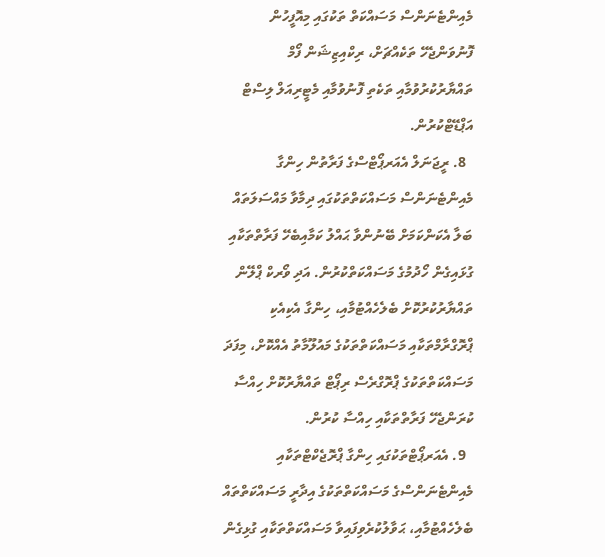މެއިންޓެނަންސް މަސައްކަތް ތަކުގައި މިއޮފީހުން ފޮނުވަންޖެހޭ ތަކެއްޗަށް، ރިކްއިޒިޝަން ފޯމް ތައްޔާރުކުރުވުމާއި ތަކެތި ފޮނުވުމާއި މެޓީރިއަލް ލިސްޓް އަޕްޑޭޓްކުރުން.
  8. ރީޖަނަލް އެއަރޕޯޓްސްގެ ފަރާތުން ހިންގާ މެއިންޓެނަންސް މަސައްކަތްތަކުގައި ދިމާވާ މައްސަލަތައް ބަލާ އެކަންކަމަށް ބޭނުންވާ ޙައްލު ކަމާއިބެހޭ ފަރާތްތަކާއި ގުޅައިގެން ހޯދުމުގެ މަސައްކަތްކުރުން. އަދި ވޯރކް ޕްލޭން ތައްޔާރުކުރުކޮށް ބެލެހެއްޓުމާއި، ހިންގާ އެކިއެކި ޕްރޮގްރާމްތަކާއި މަސައްކަތްތަކުގެ މައުލޫމާތު އެއްކޮށް، މިފަދަ މަސައްކަތްތަކުގެ ޕްރޮގްރެސް ރިޕޯޓް ތައްޔާރުކޮށް ހިއްސާ ކުރަންޖެހޭ ފަރާތްތަކާއި ހިއްސާ ކުރުން.
  9. އެއަރޕޯޓްތަކުގައި ހިންގާ ޕްރޮޖެކްޓްތަކާއި މެއިންޓެނަންސްގެ މަސައްކަތްތަކުގެ އިދާރީ މަސައްކަތްތައް ބެލެހެއްޓުމާއި، ޙަވާލުކުރެވިފައިވާ މަސައްކަތްތަކާއި ގުޅިގެން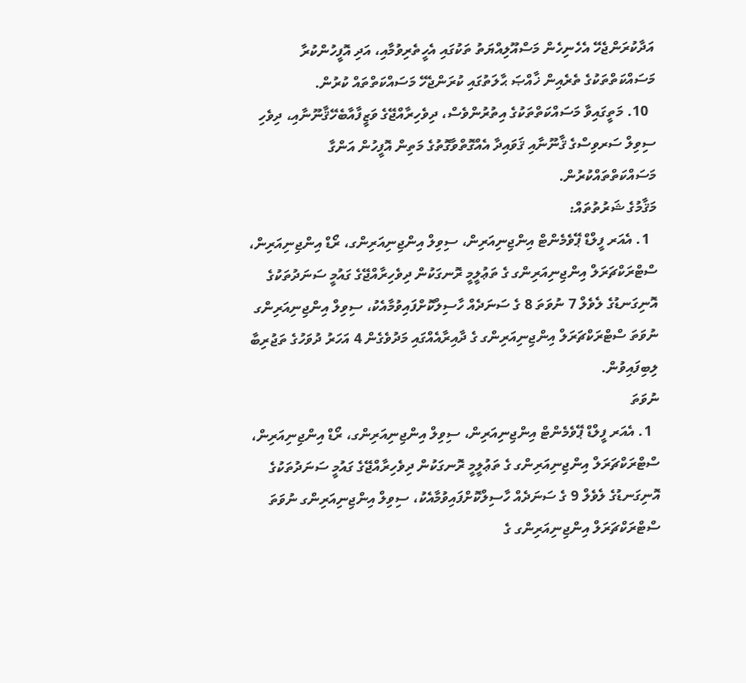އަދާކުރަންޖެހޭ އެހެނިހެން މަސްއޫލިއްޔަތު ތަކުގައި އެހީތެރިވުމާއި، އަދި އޮފީހުންކުރާ މަސައްކަތްތަކުގެ ތެރެއިން ޚާއްޞަ ޙާލަތުގައި ކުރަންޖެހޭ މަސައްކަތްތައް ކުރުން.
  10. މަތީގައިވާ މަސައްކަތްތަކުގެ އިތުރުންވެސް، ދިވެހިރާއްޖޭގެ ވަޒީފާއާބެހޭޤާނޫނާއި، ދިވެހި ސިވިލް ސަރވިސްގެ ޤާނޫނާއި ޤަވައިދާ އެއްގޮތްވާގޮތުގެ މަތިން އޮފީހުން އަންގާ މަސައްކަތްތައްކުރުން.
މަޤާމުގެ ޝަރުތުތައް:
  1. އެއަރ ފީލްޑް ޕޭވެމެންޓް އިންޖިނިއަރިން، ސިވިލް އިންޖިނިއަރިންގ، ރޯޑް އިންޖިނިއަރިން، ސްޓްރަކްޗަރަލް އިންޖިނިއަރިންގ ގެ ތަޢުލީމީ ރޮނގަކުން ދިވެހިރާއްޖޭގެ ގައުމީ ސަނަދުތަކުގެ އޮނިގަނޑުގެ ލެވެލް 7 ނުވަތަ 8 ގެ ސަނަދެއް ހާސިލްކޮށްފައިވުމާއެކު، ސިވިލް އިންޖިނިއަރިންގ ނުވަތަ ސްޓްރަކްޗަރަލް އިންޖިނިއަރިންގ ގެ ދާއިރާއެއްގައި މަދުވެގެން 4 އަހަރު ދުވަހުގެ ތަޖުރިބާ ލިބިފައިވުން.
ނުވަތަ
  1. އެއަރ ފީލްޑް ޕޭވެމެންޓް އިންޖިނިއަރިން، ސިވިލް އިންޖިނިއަރިންގ، ރޯޑް އިންޖިނިއަރިން، ސްޓްރަކްޗަރަލް އިންޖިނިއަރިންގ ގެ ތަޢުލީމީ ރޮނގަކުން ދިވެހިރާއްޖޭގެ ގައުމީ ސަނަދުތަކުގެ އޮނިގަނޑުގެ ލެވެލް 9 ގެ ސަނަދެއް ހާސިލްކޮށްފައިވުމާއެކު، ސިވިލް އިންޖިނިއަރިންގ ނުވަތަ ސްޓްރަކްޗަރަލް އިންޖިނިއަރިންގ ގެ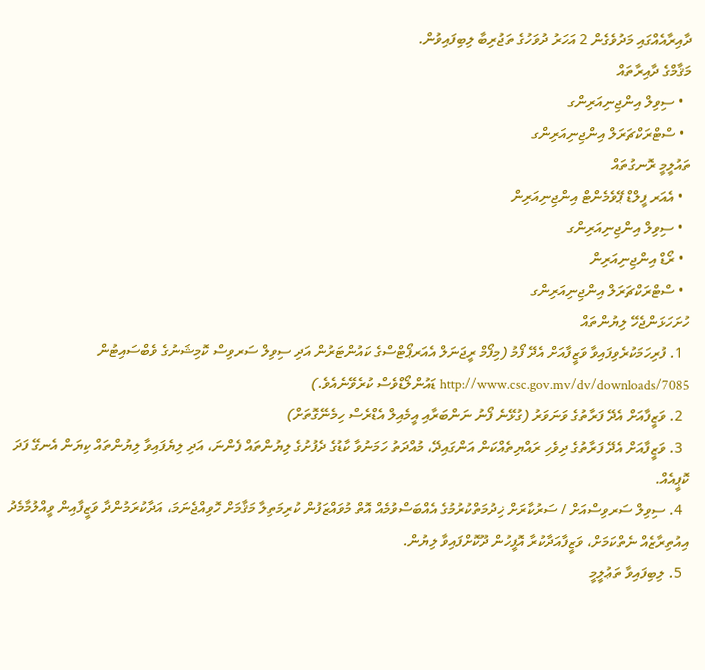ދާއިރާއެއްގައި މަދުވެގެން 2 އަހަރު ދުވަހުގެ ތަޖުރިބާ ލިބިފައިވުން.
މަޤާމްގެ ދާއިރާތައް
  • ސިވިލް އިންޖިނިއަރިންގ
  • ސްޓްރަކްޗަރަލް އިންޖިނިއަރިންގ
ތައުލީމީ ރޮނގުތައް
  • އެއަރ ފީލްޑް ޕޭވެމެންޓް އިންޖިނިއަރިން
  • ސިވިލް އިންޖިނިއަރިންގ
  • ރޯޑް އިންޖިނިއަރިން
  • ސްޓްރަކްޗަރަލް އިންޖިނިއަރިންގ
ހުށަހަޅަންޖެހޭ ލިޔުންތައް
  1. ފުރިހަމަކުރެވިފައިވާ ވަޒީފާއަށް އެދޭ ފޯމު (މިފޯމް ރީޖަނަލް އެއަރޕޯޓްސްގެ ކައުންޓަރުން އަދި ސިވިލް ސަރވިސް ކޮމިޝަނުގެ ވެބްސައިޓުން http://www.csc.gov.mv/dv/downloads/7085 ޑައުންލޯޑްވެސް ކުރެވޭނެއެވެ.)
  2. ވަޒީފާއަށް އެދޭ ފަރާތުގެ ވަނަވަރު (ގުޅޭނެ ފޯނު ނަންބަރާއި އީމެއިލް އެޑްރެސް ހިމެނޭގޮތަށް)
  3. ވަޒީފާއަށް އެދޭ ފަރާތުގެ ދިވެހި ރައްޔިތެއްކަން އަންގައިދޭ، މުއްދަތު ހަމަނުވާ ކާޑުގެ ދެފުށުގެ ލިޔުންތައް ފެންނަ، އަދި ލިޔެފައިވާ ލިޔުންތައް ކިޔަން އެނގޭ ފަދަ ކޮޕީއެއް.
  4. ސިވިލް ސަރވިސްއަށް / ސަރުކާރަށް ޚިދުމަތްކުރުމުގެ އެއްބަސްވުމެއް އޮތް މުވައްޒަފުން ކުރިމަތިލާ މަޤާމަށް ހޮވިއްޖެނަމަ، އަދާކުރަމުންދާ ވަޒީފާއިން ވީއްލުމާމެދު އިއުތިރާޒެއް ނެތްކަމަށް، ވަޒީފާއަދާކުރާ އޮފީހުން ދޫކޮށްފައިވާ ލިޔުން.
  5. ލިބިފައިވާ ތަޢުލީމީ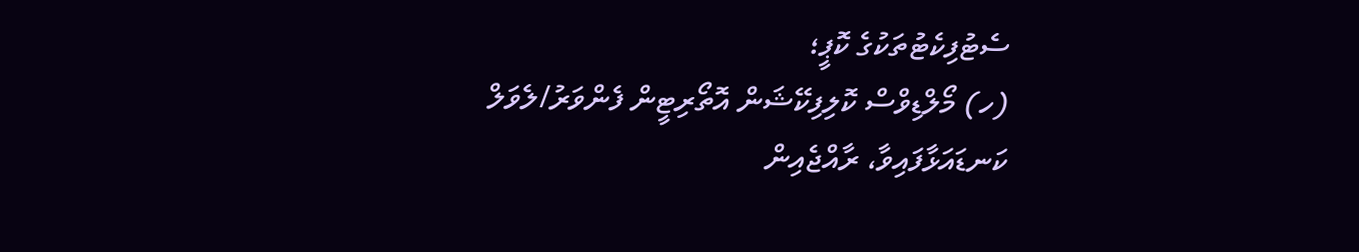ސެޓުފިކެޓުތަކުގެ ކޮޕީ؛
(ހ) މޯލްޑިވްސް ކޮލިފިކޭޝަން އޮތޯރިޓީން ފެންވަރު/ލެވަލް ކަނޑައަޅާފައިވާ، ރާއްޖެއިން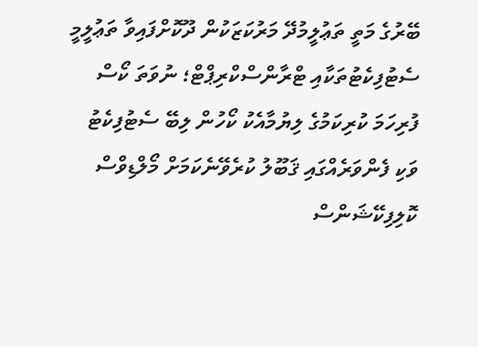ބޭރުގެ މަތީ ތަޢުލީމުދޭ މަރުކަޒަކުން ދޫކޮށްފައިވާ ތަޢުލީމީ ސެޓުފިކެޓުތަކާއި ޓްރާންސްކްރިޕްޓް؛ ނުވަތަ ކޯސް ފުރިހަމަ ކުރިކަމުގެ ލިޔުމާއެކު ކޯހުން ލިބޭ ސެޓުފިކެޓު ވަކި ފެންވަރެއްގައި ޤަބޫލު ކުރެވޭނެކަމަށް މޯލްޑިވްސް ކޮލިފިކޭޝަންސް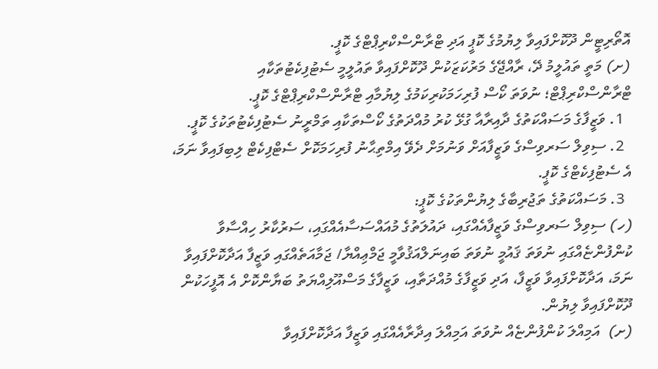އޮތޯރިޓީން ދޫކޮށްފައިވާ ލިޔުމުގެ ކޮޕީ އަދި ޓްރާންސްކްރިޕްޓްގެ ކޮޕީ.
(ށ) މަތީ ތައުލީމު ދޭ، ރާއްޖޭގެ މަރުކަޒަކުން ދޫކޮށްފައިވާ ތައުލީމީ ސެޓުފިކެޓުތަކާއި ޓްރާންސްކްރިޕްޓް؛ ނުވަތަ ކޯސް ފުރިހަމަކުރިކަމުގެ ލިޔުމާއި ޓްރާންސްކްރިޕްޓްގެ ކޮޕީ.
  1. ވަޒީފާގެ މަސައްކަތުގެ ދާއިރާއާ ގުޅޭ ކުރު މުއްދަތުގެ ކޯސްތަކާއި ތަމްރީނު ސެޓުފިކެޓުތަކުގެ ކޮޕީ.
  2. ސިވިލް ސަރވިސްގެ ވަޒީފާއަށް ވަނުމަށް ދެވޭ އިމްތިޙާނު ފުރިހަމަކޮށް ސެޓްފިކެޓް ލިބިފައިވާ ނަމަ، އެ ސެޓުފިކެޓްގެ ކޮޕީ.
  3. މަސައްކަތުގެ ތަޖުރިބާގެ ލިޔުންތަކުގެ ކޮޕީ:
(ހ) ސިވިލް ސަރވިސްގެ ވަޒީފާއެއްގައި، ދައުލަތުގެ މުއައްސަސާއެއްގައި، ސަރުކާރު ހިއްސާވާ ކުންފުންޏެއްގައި ނުވަތަ ޤައުމީ ނުވަތަ ބައިނަލްއަޤުވާމީ ޖަމްޢިއްޔާ/ ޖަމާއަތެއްގައި ވަޒީފާ އަދާކޮށްފައިވާ ނަމަ، އަދާކޮށްފައިވާ ވަޒީފާ، އަދި ވަޒީފާގެ މުއްދަތާއި، ވަޒީފާގެ މަސްއޫލިއްޔަތު ބަޔާންކޮށް އެ އޮފީހަކުން ދޫކޮށްފައިވާ ލިޔުން.
(ށ)  އަމިއްލަ ކުންފުންޏެއް ނުވަތަ އަމިއްލަ އިދާރާއެއްގައި ވަޒީފާ އަދާކޮށްފައިވާ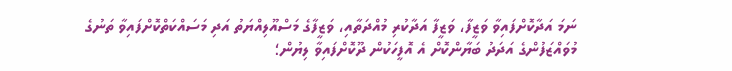ނަމަ އަދާކޮށްފައިވާ ވަޒީފާ، ވަޒީފާ އަދާކުރި މުއްދަތާއި، ވަޒީފާގެ މަސްއޫލިއްޔަތު އަދި މަސައްކަތްކޮށްފައިވާ ތަނުގެ މުވައްޒަފުންގެ އަދަދު ބަޔާންކޮށް އެ އޮފީހަކުން ދޫކޮށްފައިވާ ލިޔުން؛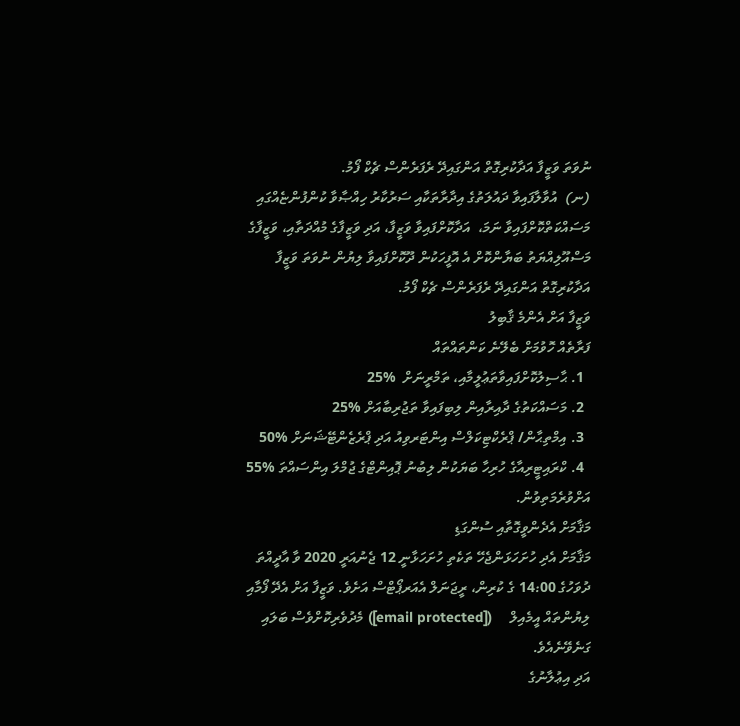ނުވަތަ ވަޒީފާ އަދާކުރިގޮތް އަންގައިދޭ ރެފަރެންސް ޗެކް ފޯމު.
(ނ)  އުވާލާފައިވާ ދައުލަތުގެ އިދާރާތަކާއި ސަރުކާރު ހިއްޞާވާ ކުންފުންޏެއްގައި މަސައްކަތްކޮށްފައިވާ ނަމަ،  އަދާކޮށްފައިވާ ވަޒީފާ، އަދި ވަޒީފާގެ މުއްދަތާއި، ވަޒީފާގެ މަސްއޫލިއްޔަތު ބަޔާންކޮށް އެ އޮފީހަކުން ދޫކޮށްފައިވާ ލިޔުން ނުވަތަ ވަޒީފާ އަދާކުރިގޮތް އަންގައިދޭ ރެފަރެންސް ޗެކް ފޯމު.
ވަޒީފާ އަށް އެންމެ ޤާބިލު
ފަރާތެއް ހޮވުމަށް ބެލޭނެ ކަންތައްތައް
  1. ޙާސިލުކޮށްފައިވާތަޢުލީމާއި، ތަމްރީނަށް  %25
  2. މަސައްކަތުގެ ދާއިރާއިން ލިބިފައިވާ ތަޖުރިބާއަށް %25
  3. އިމްތިޙާން/ ޕްރެކްޓިކަލްސް އިންޓަރވިއު އަދި ޕްރެޒެންޓޭޝަނަށް %50
  4. ކްރައިޓީރިއާގެ ހުރިހާ ބަޔަކުން ލިބުނު ޕޮއިންޓްގެ ޖުމްލަ އިންސައްތަ %55 އަށްވުރެމަތިވުން.
މަޤާމަށް އެދެންވީގޮތާއި ސުންގަޑި
މަޤާމަށް އެދި ހުށަހަޅަންޖެހޭ ތަކެތި ހުށަހަޅާނީ 12 ޖެނުއަރީ 2020 ވާ އާދީއްތަ ދުވަހުގެ 14:00 ގެ ކުރިން، ރީޖަނަލް އެއަރޕޯޓްސް އަށެވެ. ވަޒީފާ އަށް އެދޭ ފޯމާއި ލިޔުންތައް އީމެއިލް     ([email protected]) މެދުވެރިކޮށްވެސް ބަލައި ގަނެވޭނެއެވެ.
އަދި އިޢުލާނުގެ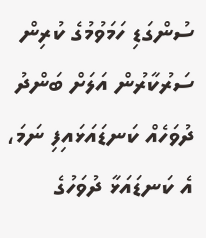ސުންގަޑި ހަމަވުމުގެ ކުރިން ސަރުކާރުން އަލަށް ބަންދު ދުވަހެއް ކަނޑައަޅައިފި ނަމަ، އެ ކަނޑައަޅާ ދުވަހުގެ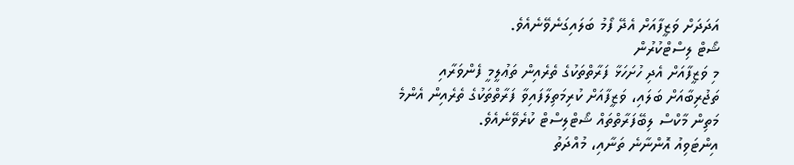އަދަދަށް ވަޒީފާއަށް އެދޭ ފޯމު ބަލައިގަނެވޭނެއެވެ.
ޝޯޓް ލިސްޓްކުރުން
މި ވަޒީފާއަށް އެދި ހުށަހަޅާ ފަރާތްތަކުގެ ތެރެއިން ތަޢުލީމީ ފެންވަރާއި ތަޖުރިބާއަށް ބަލައި، ވަޒީފާއަށް ކުރިމަތިލާފައިވާ ފަރާތްތަކުގެ ތެރެއިން އެންމެ މަތިން މާކްސް ލިބޭފަރާތްތައް ޝޯޓްލިސްޓް ކުރެވޭނެއެވެ.
އިންޓަވިއު އޮންނާނެ ތަނާއި، މުއްދަތު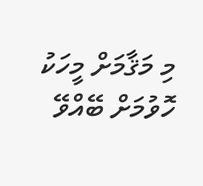މި މަޤާމަށް މީހަކު ހޮވުމަށް ބޭއްވޭ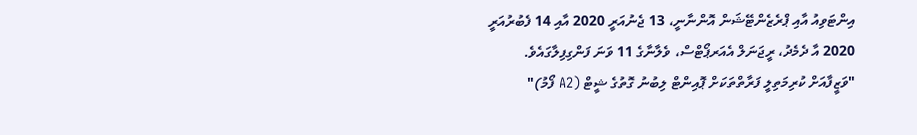އިންޓަވިއު އާއި ޕްރެޒެންޓޭޝަން އޮންނާނީ، 13 ޖެނުއަރީ 2020 އާއި 14 ފެބުރުއަރީ 2020 އާ ދެމެދު، ރީޖަނަލް އެއަރޕޯޓްސް، ވެލާނާގެ 11 ވަނަ ފަންގިފިލާގައެވެ.
"ވަޒީފާއަށް ކުރިމަތިލީ ފަރާތްތަކަށް ޕޮއިންޓް ލިބުނު ގޮތުގެ ޝީޓް (A2 ފޯމު)"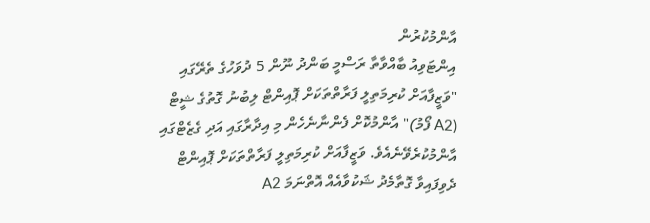އާންމުކުރުން
އިންޓަވިއު ބާއްވާތާ ރަސްމީ ބަންދު ނޫން 5 ދުވަހުގެ ތެރޭގައި "ވަޒީފާއަށް ކުރިމަތިލީ ފަރާތްތަކަށް ޕޮއިންޓް ލިބުނު ގޮތުގެ ޝީޓް (A2 ފޯމު)" އާންމުކޮށް ފެންނާނެހެން މި އިދާރާގައި އަދި ގެޒެޓްގައި އާންމުކުރެވޭނެއެވެ. ވަޒީފާއަށް ކުރިމަތިލީ ފަރާތްތަކަށް ޕޮއިންޓް ދެވިފައިވާ ގޮތާމެދު ޝަކުވާއެއް އޮތްނަމަ A2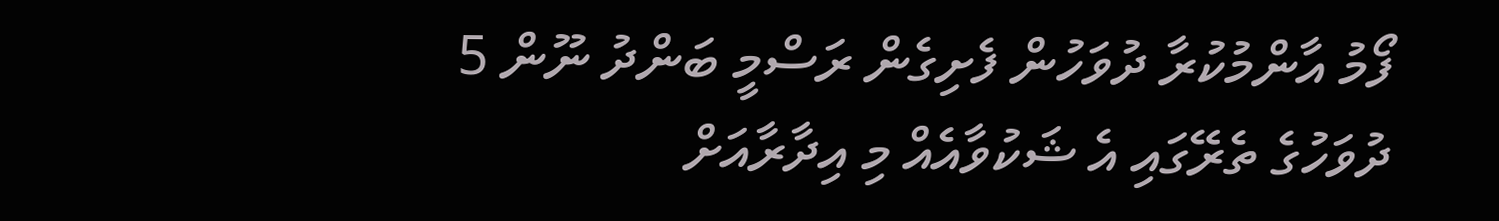ފޯމު އާންމުކުރާ ދުވަހުން ފެށިގެން ރަސްމީ ބަންދު ނޫން 5 ދުވަހުގެ ތެރޭގައި އެ ޝަކުވާއެއް މި އިދާރާއަށް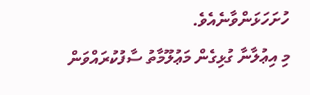ހުށަހަޅަންވާނެއެވެ.
މި އިޢުލާނާ ގުޅިގެން މަޢުލޫމާތު ސާފުކުރައްވަން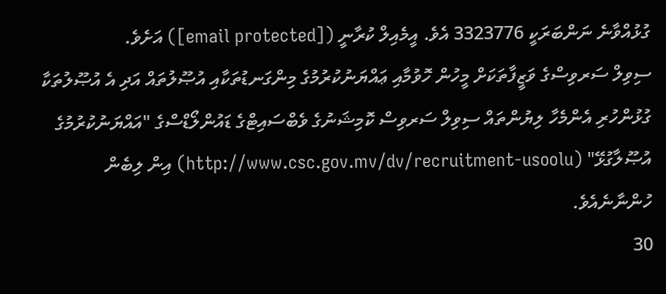ގުޅުއްވާނެ ނަންބަރަކީ 3323776 އެވެ. އީމެއިލް ކުރާނީ ([email protected]) އަށެވެ.
ސިވިލް ސަރވިސްގެ ވަޒީފާތަކަށް މީހުން ހޮވުމާއި ޢައްޔަނުކުރުމުގެ މިންގަނޑުތަކާއި އުޞޫލުތައް އަދި އެ އުޞޫލުތަކާ ގުޅުންހުރި އެންމެހާ ލިޔުންތައް ސިވިލް ސަރވިސް ކޮމިޝަނުގެ ވެބްސައިޓްގެ ޑައުންލޯޑްސްގެ "އައްޔަނުކުރުމުގެ އުޞޫލާގުޅޭ" (http://www.csc.gov.mv/dv/recruitment-usoolu) އިން ލިބެން ހުންނާނެއެވެ.
30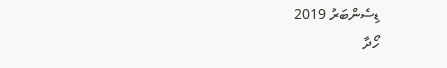ޑިސެންބަރު 2019
ހޯދާ